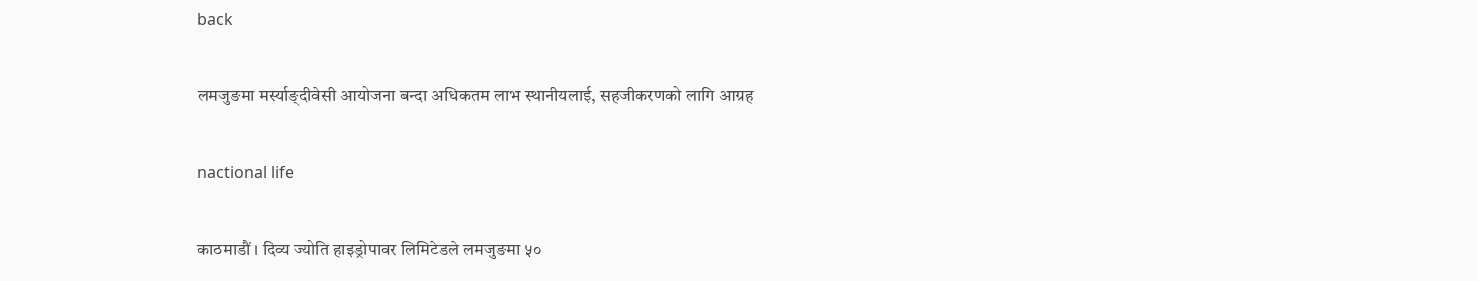back

लमजुङमा मर्स्याङ्दीवेसी आयोजना बन्दा अधिकतम लाभ स्थानीयलाई, सहजीकरणको लागि आग्रह

nactional life

काठमाडौं । दिव्य ज्योति हाइड्रोपावर लिमिटेडले लमजुङमा ५०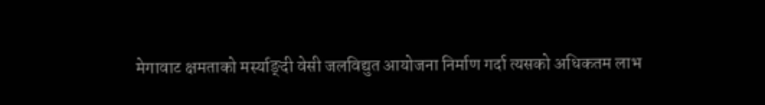मेगावाट क्षमताको मर्स्याङ्दी वेसी जलविद्युत आयोजना निर्माण गर्दा त्यसको अधिकतम लाभ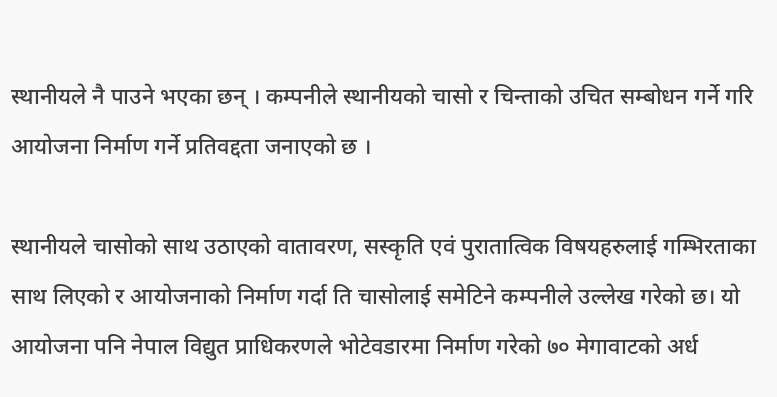स्थानीयले नै पाउने भएका छन् । कम्पनीले स्थानीयको चासो र चिन्ताको उचित सम्बोधन गर्ने गरि आयोजना निर्माण गर्ने प्रतिवद्दता जनाएको छ ।

स्थानीयले चासोको साथ उठाएको वातावरण, सस्कृति एवं पुरातात्विक विषयहरुलाई गम्भिरताका साथ लिएको र आयोजनाको निर्माण गर्दा ति चासोलाई समेटिने कम्पनीले उल्लेख गरेको छ। यो आयोजना पनि नेपाल विद्युत प्राधिकरणले भोटेवडारमा निर्माण गरेको ७० मेगावाटको अर्ध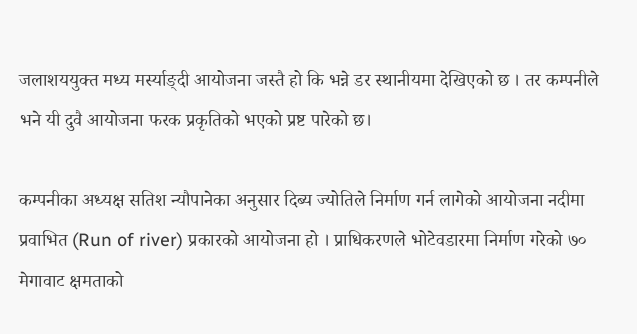जलाशययुक्त मध्य मर्स्याङ्दी आयोजना जस्तै हो कि भन्ने डर स्थानीयमा देखिएको छ । तर कम्पनीले भने यी दुवै आयोजना फरक प्रकृतिको भएको प्रष्ट पारेको छ।

कम्पनीका अध्यक्ष सतिश न्यौपानेका अनुसार दिब्य ज्योतिले निर्माण गर्न लागेको आयोजना नदीमा प्रवाभित (Run of river) प्रकारको आयोजना हो । प्राधिकरणले भोटेवडारमा निर्माण गरेको ७० मेगावाट क्षमताको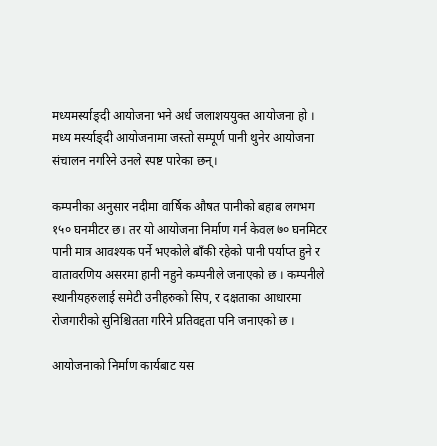मध्यमर्स्याङ्दी आयोजना भने अर्ध जलाशययुक्त आयोजना हो । मध्य मर्स्याङ्दी आयोजनामा जस्तो सम्पूर्ण पानी थुनेर आयोजना संचालन नगरिने उनले स्पष्ट पारेका छन्।

कम्पनीका अनुसार नदीमा वार्षिक औषत पानीको बहाब लगभग १५० घनमीटर छ। तर यो आयोजना निर्माण गर्न केवल ७० घनमिटर पानी मात्र आवश्यक पर्ने भएकोले बाँकी रहेको पानी पर्याप्त हुने र वातावरणिय असरमा हानी नहुने कम्पनीले जनाएको छ । कम्पनीले स्थानीयहरुलाई समेटी उनीहरुको सिप, र दक्षताका आधारमा रोजगारीको सुनिश्चितता गरिने प्रतिवद्दता पनि जनाएको छ ।

आयोजनाको निर्माण कार्यबाट यस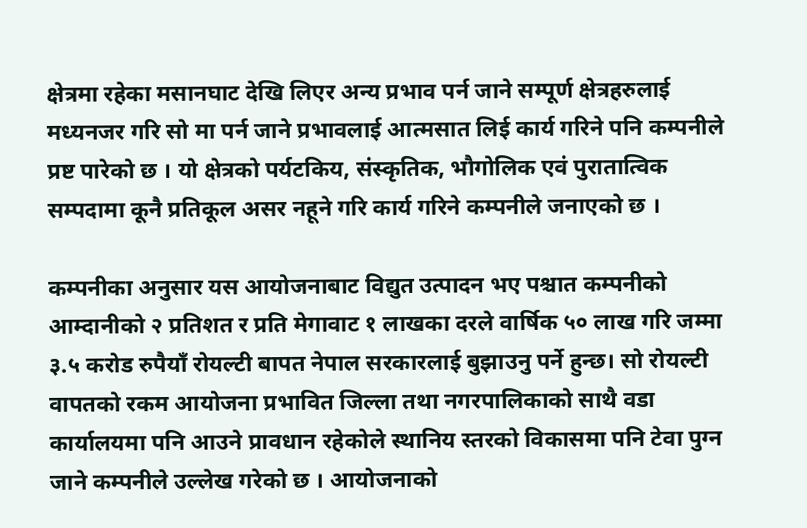क्षेत्रमा रहेका मसानघाट देखि लिएर अन्य प्रभाव पर्न जाने सम्पूर्ण क्षेत्रहरुलाई मध्यनजर गरि सो मा पर्न जाने प्रभावलाई आत्मसात लिई कार्य गरिने पनि कम्पनीले प्रष्ट पारेको छ । यो क्षेत्रको पर्यटकिय, संस्कृतिक, भौगोलिक एवं पुरातात्विक सम्पदामा कूनै प्रतिकूल असर नहूने गरि कार्य गरिने कम्पनीले जनाएको छ ।

कम्पनीका अनुसार यस आयोजनाबाट विद्युत उत्पादन भए पश्चात कम्पनीको आम्दानीको २ प्रतिशत र प्रति मेगावाट १ लाखका दरले वार्षिक ५० लाख गरि जम्मा ३.५ करोड रुपैयाँ रोयल्टी बापत नेपाल सरकारलाई बुझाउनु पर्ने हुन्छ। सो रोयल्टी वापतको रकम आयोजना प्रभावित जिल्ला तथा नगरपालिकाको साथै वडा कार्यालयमा पनि आउने प्रावधान रहेकोले स्थानिय स्तरको विकासमा पनि टेवा पुग्न जाने कम्पनीले उल्लेख गरेको छ । आयोजनाको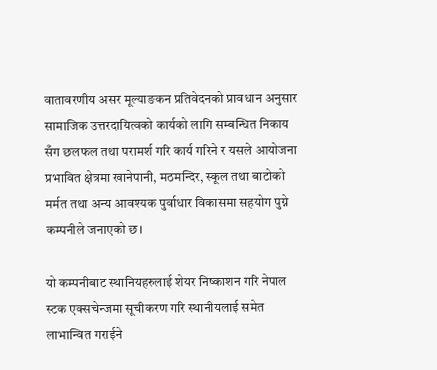वातावरणीय असर मूल्याङकन प्रतिवेदनको प्रावधान अनुसार सामाजिक उत्तरदायित्वको कार्यको लागि सम्बन्धित निकाय सँग छलफल तथा परामर्श गरि कार्य गरिने र यसले आयोजना प्रभावित क्षेत्रमा खानेपानी, मठमन्दिर, स्कूल तथा बाटोको मर्मत तथा अन्य आवश्यक पुर्वाधार विकासमा सहयोग पुग्ने कम्पनीले जनाएको छ।

यो कम्पनीबाट स्थानियहरुलाई शेयर निष्काशन गरि नेपाल स्टक एक्सचेन्जमा सूचीकरण गरि स्थानीयलाई समेत लाभान्वित गराईने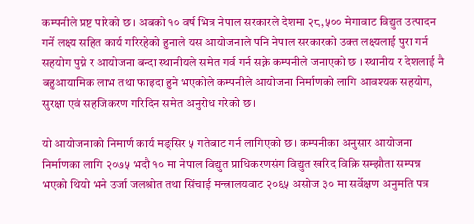कम्पनीले प्रष्ट पारेको छ। अबको १० वर्ष भित्र नेपाल सरकारले देशमा २८,५०० मेगावाट विद्युत उत्पादन गर्ने लक्ष्य सहित कार्य गरिरहेको हुनाले यस आयोजनाले पनि नेपाल सरकारको उक्त लक्ष्यलाई पुरा गर्न सहयोग पुग्ने र आयोजना बन्दा स्थानीयले समेत गर्व गर्न सक्ने कम्पनीले जनाएको छ । स्थानीय र देशलाई नै बहुआयामिक लाभ तथा फाइदा हुने भएकोले कम्पनीले आयोजना निर्माणको लागि आवश्यक सहयोग, सुरक्षा एवं सहजिकरण गरिदिन समेत अनुरोध गरेको छ।

यो आयोजनाको निमार्ण कार्य मङ्सिर ५ गतेबाट गर्न लागिएको छ। कम्पनीका अनुसार आयोजना निर्माणका लागि २०७५ भदौ १० मा नेपाल विद्युत प्राधिकरणसंग विद्युत खरिद विक्रि सम्झौता सम्पन्न भएको थियो भने उर्जा जलश्रोत तथा सिंचाई मन्त्रालयवाट २०६५ असोज ३० मा सर्वेक्षण अनुमति पत्र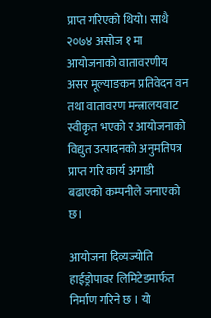प्राप्त गरिएको थियो। साथै २०७४ असोज १ मा आयोजनाको वातावरणीय असर मूल्याङकन प्रतिवेदन वन तथा वातावरण मन्त्रालयवाट स्वीकृत भएको र आयोजनाको विद्युत उत्पादनको अनुमतिपत्र प्राप्त गरि कार्य अगाडी बढाएको कम्पनीले जनाएको छ।

आयोजना दिव्यज्योति हाईड्रोपावर लिमिटेडमार्फत निर्माण गरिने छ । यो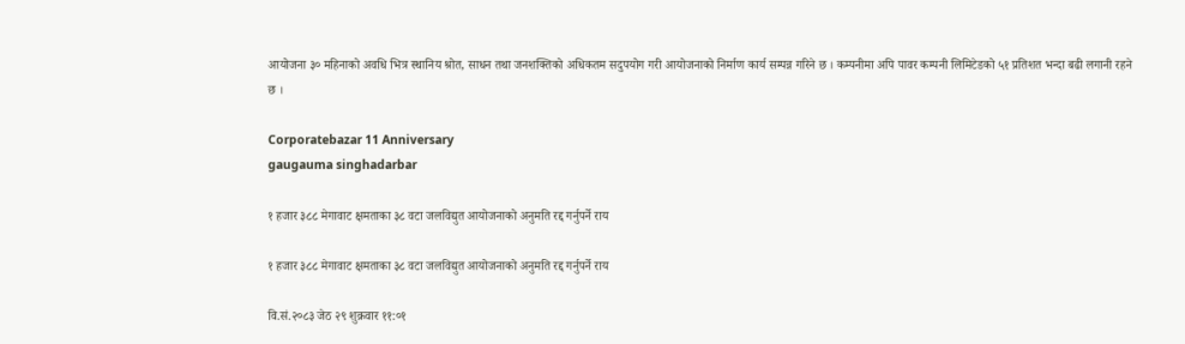आयोजना ३० महिनाको अवधि भित्र स्थानिय श्रोत, साधन तथा जनशक्तिको अधिकतम सदुपयोग गरी आयोजनाको निर्माण कार्य सम्पन्न गरिने छ । कम्पनीमा अपि पावर कम्पनी लिमिटेडको ५१ प्रतिशत भन्दा बढी लगानी रहने छ ।

Corporatebazar 11 Anniversary
gaugauma singhadarbar

१ हजार ३८८ मेगावाट क्षमताका ३८ वटा जलविद्युत आयोजनाको अनुमति रद्द गर्नुपर्ने राय

१ हजार ३८८ मेगावाट क्षमताका ३८ वटा जलविद्युत आयोजनाको अनुमति रद्द गर्नुपर्ने राय

वि.सं.२०८३ जेठ २९ शुक्रवार ११:०१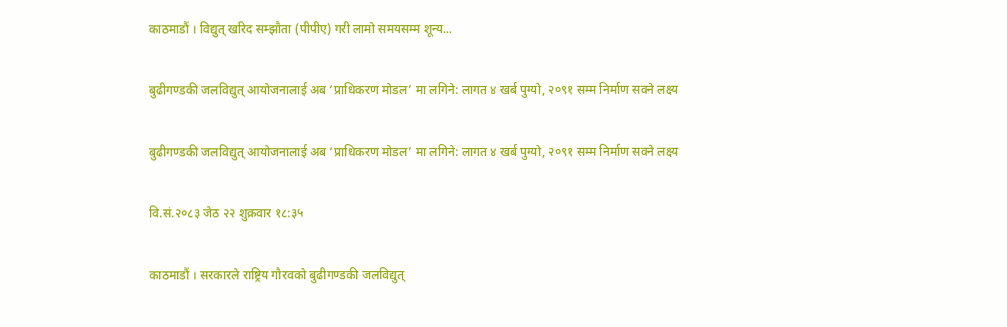काठमाडौं । विद्युत् खरिद सम्झौता (पीपीए) गरी लामो समयसम्म शून्य...

बुढीगण्डकी जलविद्युत् आयोजनालाई अब ‘प्राधिकरण मोडल’ मा लगिने: लागत ४ खर्ब पुग्यो, २०९१ सम्म निर्माण सक्ने लक्ष्य

बुढीगण्डकी जलविद्युत् आयोजनालाई अब ‘प्राधिकरण मोडल’ मा लगिने: लागत ४ खर्ब पुग्यो, २०९१ सम्म निर्माण सक्ने लक्ष्य

वि.सं.२०८३ जेठ २२ शुक्रवार १८:३५

काठमाडौं । सरकारले राष्ट्रिय गौरवको बुढीगण्डकी जलविद्युत्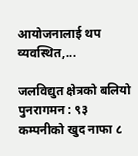आयोजनालाई थप व्यवस्थित,...

जलविद्युत क्षेत्रको बलियो पुनरागमन : ९३ कम्पनीको खुद नाफा ८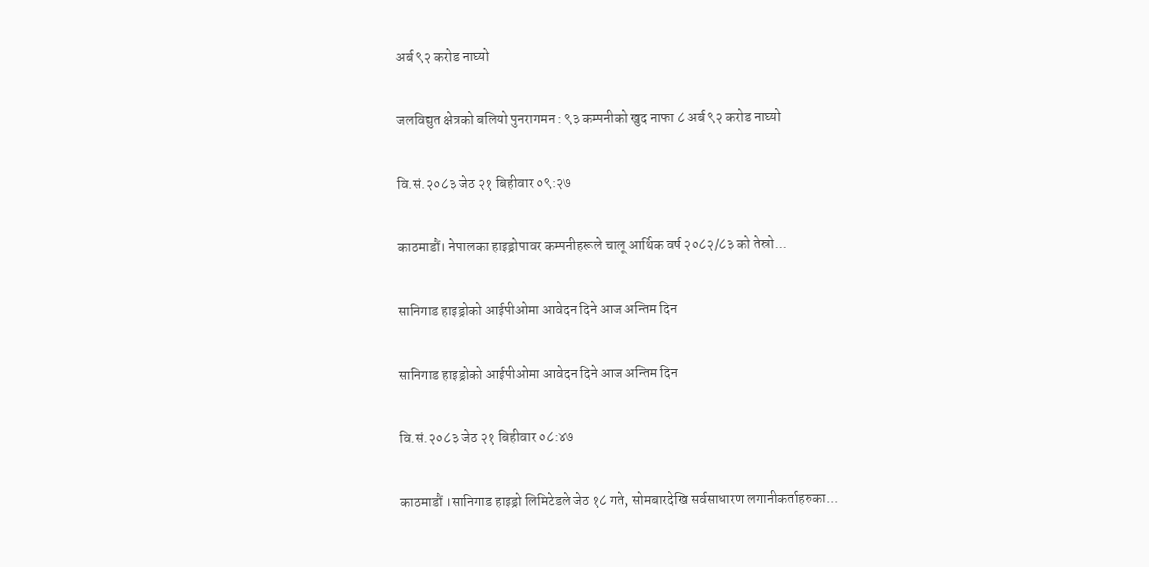अर्ब ९२ करोड नाघ्यो

जलविद्युत क्षेत्रको बलियो पुनरागमन : ९३ कम्पनीको खुद नाफा ८ अर्ब ९२ करोड नाघ्यो

वि.सं.२०८३ जेठ २१ बिहीवार ०९:२७

काठमाडौं। नेपालका हाइड्रोपावर कम्पनीहरूले चालू आर्थिक वर्ष २०८२/८३ को तेस्रो...

सानिगाड हाइड्रोको आईपीओमा आवेदन दिने आज अन्तिम दिन

सानिगाड हाइड्रोको आईपीओमा आवेदन दिने आज अन्तिम दिन

वि.सं.२०८३ जेठ २१ बिहीवार ०८:४७

काठमाडौं ।सानिगाड हाइड्रो लिमिटेडले जेठ १८ गते, सोमबारदेखि सर्वसाधारण लगानीकर्ताहरुका...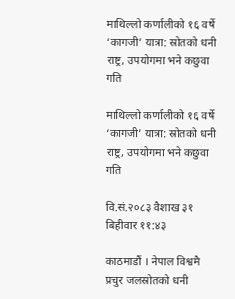माथिल्लो कर्णालीको १६ वर्षे ‘कागजी’ यात्रा: स्रोतको धनी राष्ट्र, उपयोगमा भने कछुवा गति

माथिल्लो कर्णालीको १६ वर्षे ‘कागजी’ यात्रा: स्रोतको धनी राष्ट्र, उपयोगमा भने कछुवा गति

वि.सं.२०८३ वैशाख ३१ बिहीवार ११:४३

काठमाडौं । नेपाल विश्वमै प्रचुर जलस्रोतको धनी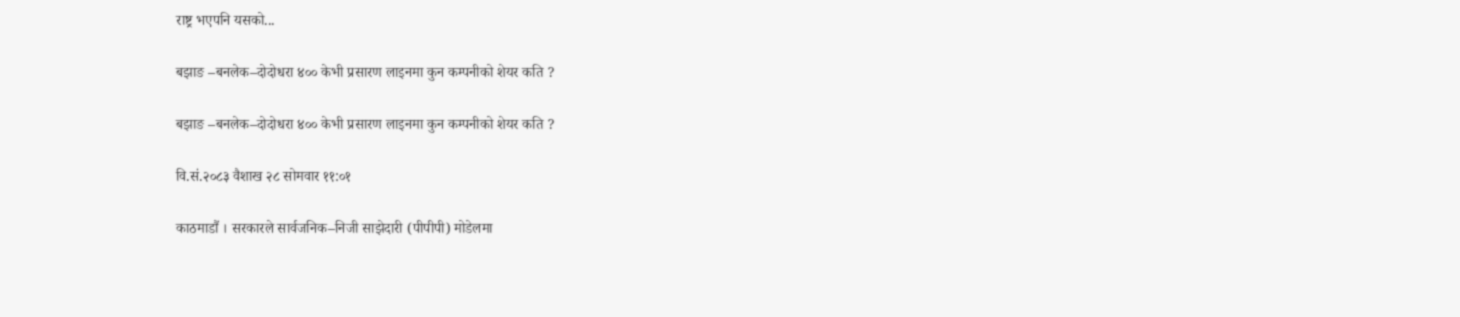राष्ट्र भएपनि यसको...

बझाङ –बनलेक–दोदोधरा ४०० केभी प्रसारण लाइनमा कुन कम्पनीको शेयर कति ?

बझाङ –बनलेक–दोदोधरा ४०० केभी प्रसारण लाइनमा कुन कम्पनीको शेयर कति ?

वि.सं.२०८३ वैशाख २८ सोमवार ११:०१

काठमाडौं । सरकारले सार्वजनिक–निजी साझेदारी (पीपीपी) मोडेलमा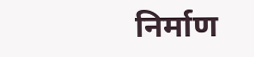निर्माण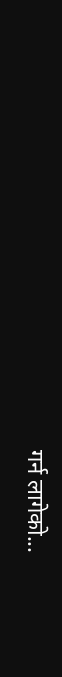गर्न लागेको...